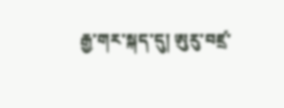རྒྱ་གར་སྐད་དུ། ཨུརུ་བཛྲ་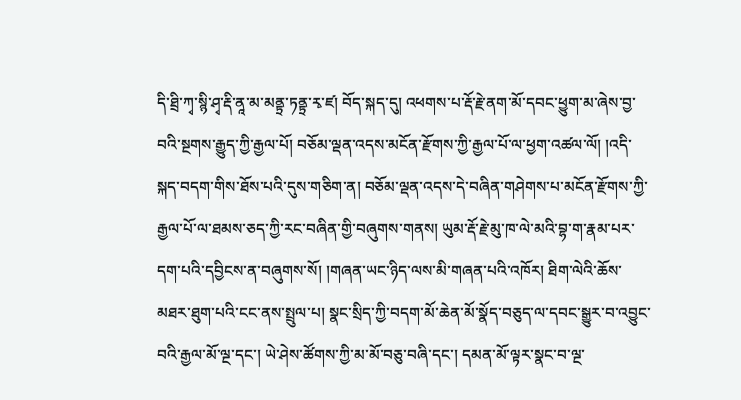དི་ཐྲི་ཀྭ་སྙི་ཤྭ་རྡི་ནཱ་མ་མནྟྲ་ཏནྟྲ་རྭ་ཛ། བོད་སྐད་དུ། འཕགས་པ་རྡོ་རྗེ་ནག་མོ་དབང་ཕྱུག་མ་ཞེས་བྱ་བའི་སྔགས་རྒྱུད་ཀྱི་རྒྱལ་པོ། བཅོམ་ལྡན་འདས་མངོན་རྫོགས་ཀྱི་རྒྱལ་པོ་ལ་ཕྱག་འཚལ་ལོ། །འདི་སྐད་བདག་གིས་ཐོས་པའི་དུས་གཅིག་ན། བཅོམ་ལྡན་འདས་དེ་བཞིན་གཤེགས་པ་མངོན་རྫོགས་ཀྱི་རྒྱལ་པོ་ལ་ཐམས་ཅད་ཀྱི་རང་བཞིན་གྱི་བཞུགས་གནས། ཡུམ་རྡོ་རྗེ་མུ་ཁ་ལེ་མའི་བྷ་ག་རྣམ་པར་དག་པའི་དབྱིངས་ན་བཞུགས་སོ། །གཞན་ཡང་ཉིད་ལས་མི་གཞན་པའི་འཁོར། ཐིག་ལེའི་ཆོས་མཐར་ཐུག་པའི་ངང་ནས་སྤྲུལ་པ། སྣང་སྲིད་ཀྱི་བདག་མོ་ཆེན་མོ་སྣོད་བཅུད་ལ་དབང་སྒྱུར་བ་འབྱུང་བའི་རྒྱལ་མོ་ལྔ་དང་། ཡེ་ཤེས་ཚོགས་ཀྱི་མ་མོ་བཅུ་བཞི་དང་། དམན་མོ་ལྟར་སྣང་བ་ལྔ་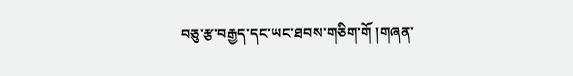བཅུ་རྩ་བརྒྱད་དང་ཡང་ཐབས་གཅིག་གོ །གཞན་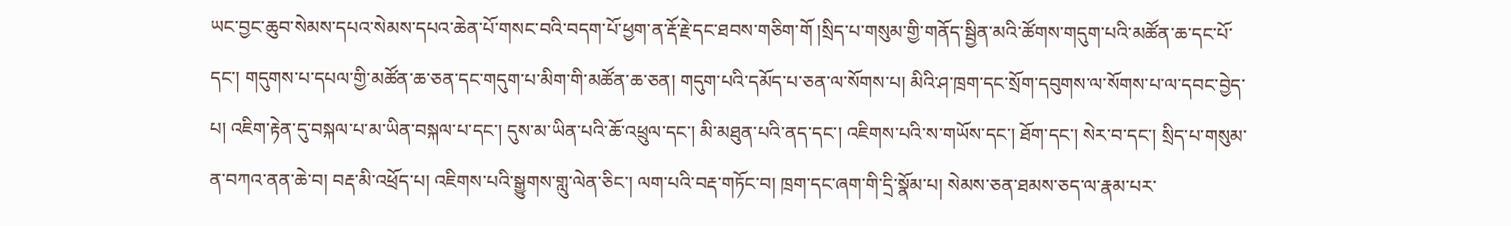ཡང་བྱང་ཆུབ་སེམས་དཔའ་སེམས་དཔའ་ཆེན་པོ་གསང་བའི་བདག་པོ་ཕྱག་ན་རྡོ་རྗེ་དང་ཐབས་གཅིག་གོ །སྲིད་པ་གསུམ་གྱི་གནོད་སྦྱིན་མའི་ཚོགས་གདུག་པའི་མཚོན་ཆ་དང་པོ་དང་། གདུགས་པ་དཔལ་གྱི་མཚོན་ཆ་ཅན་དང་གདུག་པ་མིག་གི་མཚོན་ཆ་ཅན། གདུག་པའི་དམོད་པ་ཅན་ལ་སོགས་པ། མིའི་ཤ་ཁྲག་དང་སྲོག་དབུགས་ལ་སོགས་པ་ལ་དབང་བྱེད་པ། འཇིག་རྟེན་དུ་བསྐལ་པ་མ་ཡིན་བསྐལ་པ་དང་། དུས་མ་ཡིན་པའི་ཆོ་འཕྲུལ་དང་། མི་མཐུན་པའི་ནད་དང་། འཇིགས་པའི་ས་གཡོས་དང་། ཐོག་དང་། སེར་བ་དང་། སྲིད་པ་གསུམ་ན་བཀའ་ནན་ཆེ་བ། བརྡ་མི་འཕྲོད་པ། འཇིགས་པའི་སྒྱུགས་གླུ་ལེན་ཅིང་། ལག་པའི་བརྡ་གཏོང་བ། ཁྲག་དང་ཞག་གི་དྲི་སྣོམ་པ། སེམས་ཅན་ཐམས་ཅད་ལ་རྣམ་པར་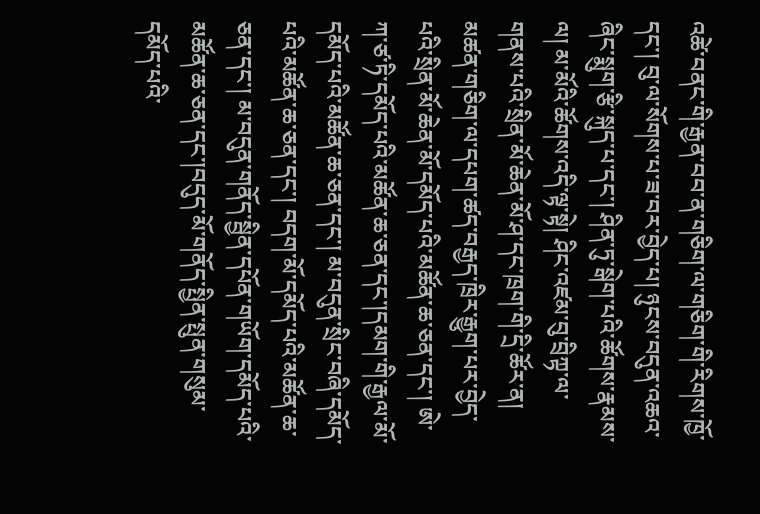འཚེ་བནང་གི་རྒྱན་བབ་ན་གཅིག་ལ་གཅིག་གི་རིགས་ཁྱོ་དང་། བུ་ལ་སོགས་པ་ཟ་བར་བྱེད་པ། ཉུངས་བདུན་འཆའ་ཞིང་སྨུག་རྩི་སྐུད་པ་དང་། ཤིན་ཏུ་སྒེག་པའི་ཚོགས་རྣམས་ལ། མ་མོའི་ཚོགས་འདི་ལྟ་སྟེ། ཤིང་འཛམ་བུ་བྲིཀྟ་ལ་གནས་པའི་སྲིན་མོ་ཆེན་མོ་ཤ་དང་ཁྲག་གི་དྲི་ཚོར་ན། མཚན་གཅིག་ལ་དཔག་ཚད་བརྒྱད་ཁྲིར་རྒྱུག་པར་བྱེད་པའི་སྲིན་མོ་ཆེན་མོ་དམོད་པའི་མཚོན་ཆ་ཅན་དང་། ཨེ་ཀ་ཙ་ཏི་དམོད་པའི་མཚོན་ཆ་ཅན་དང་།དམག་གི་རྒྱལ་མོ་དམོད་པའི་མཚོན་ཆ་ཅན་དང་། མ་བདུན་སྲིང་བཞི་དམོད་པའི་མཚོན་ཆ་ཅན་དང་། བདག་མོ་དམོད་པའི་མཚོན་ཆ་ཅན་དང་། མ་བདུན་གནོད་སྦྱིན་དཔོན་གཡོག་དམོད་པའི་མཚོན་ཆ་ཅན་དང་།བདུད་མོ་གནོད་སྤྱིན་སྤུན་གསུམ་དམོད་པའི་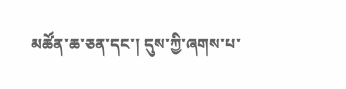མཚོན་ཆ་ཅན་དང་། དུས་ཀྱི་ཞགས་པ་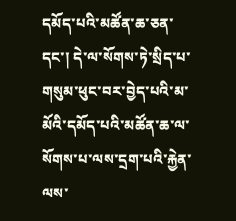དམོད་པའི་མཚོན་ཆ་ཅན་དང་། དེ་ལ་སོགས་ཏེ་སྲིད་པ་གསུམ་ཕུང་བར་བྱེད་པའི་མ་མོའི་དམོད་པའི་མཚོན་ཆ་ལ་སོགས་པ་ལས་དྲག་པའི་རྐྱེན་ལས་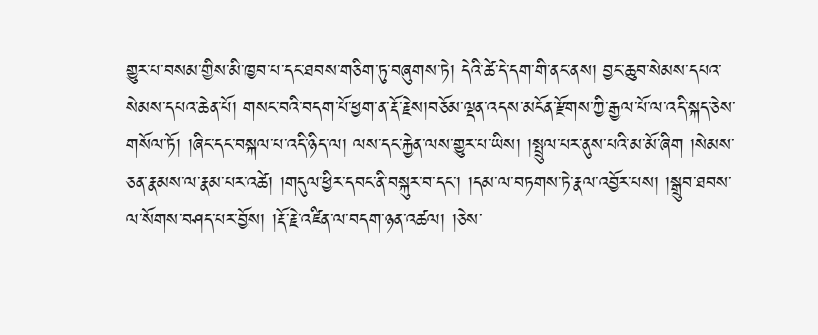གྱུར་པ་བསམ་གྱིས་མི་ཁྱབ་པ་དང་ཐབས་གཅིག་ཏུ་བཞུགས་ཏེ། དེའི་ཚེ་དེ་དག་གི་ནང་ནས། བྱང་ཆུབ་སེམས་དཔའ་སེམས་དཔའ་ཆེན་པོ། གསང་བའི་བདག་པོ་ཕྱག་ན་རྡོ་རྗེས།བཅོམ་ལྡན་འདས་མངོན་རྫོགས་ཀྱི་རྒྱལ་པོ་ལ་འདི་སྐད་ཅེས་གསོལ་ཏོ། །ཞིང་དང་བསྐལ་པ་འདི་ཉིད་ལ། ལས་དང་རྐྱེན་ལས་གྱུར་པ་ཡིས། །སྤྲུལ་པར་ནུས་པའི་མ་མོ་ཞིག །སེམས་ཅན་རྣམས་ལ་རྣམ་པར་འཚེ། །གདུལ་ཕྱིར་དབང་ནི་བསྐུར་བ་དང་། །དམ་ལ་བཏགས་ཏེ་རྣལ་འབྱོར་པས། །སྒྲུབ་ཐབས་ལ་སོགས་བཤད་པར་བྱོས། །རྡོ་རྗེ་འཛིན་ལ་བདག་ཉན་འཚལ། །ཅེས་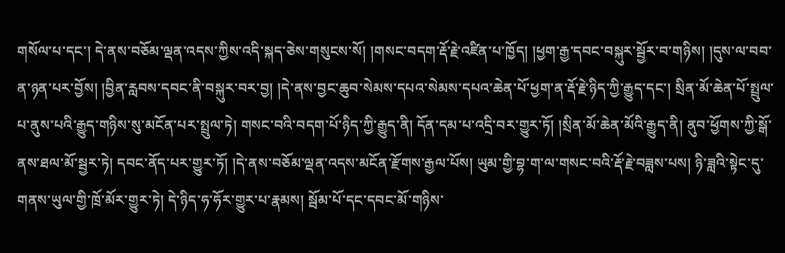གསོལ་པ་དང་། དེ་ནས་བཅོམ་ལྡན་འདས་ཀྱིས་འདི་སྐད་ཅེས་གསུངས་སོ། །གསང་བདག་རྡོ་རྗེ་འཛིན་པ་ཁྱོད། །ཕྱག་རྒྱ་དབང་བསྐུར་སྦྱོར་བ་གཉིས། །དུས་ལ་བབ་ན་ཉན་པར་བྱོས། །བྱིན་རླབས་དབང་ནི་བསྐུར་བར་བྱ། །དེ་ནས་བྱང་ཆུབ་སེམས་དཔའ་སེམས་དཔའ་ཆེན་པོ་ཕྱག་ན་རྡོ་རྗེ་ཉིད་ཀྱི་རྒྱུད་དང་། སྲིན་མོ་ཆེན་པོ་སྤྲུལ་པ་ནུས་པའི་རྒྱུད་གཉིས་སུ་མངོན་པར་སྤྲུལ་ཏེ། གསང་བའི་བདག་པོ་ཉིད་ཀྱི་རྒྱུད་ནི། དོན་དམ་པ་འདྲི་བར་གྱུར་ཏོ། །སྲིན་མོ་ཆེན་མོའི་རྒྱུད་ནི། ནུབ་ཕྱོགས་ཀྱི་སྒོ་ནས་ཐལ་མོ་སྦྱར་ཏེ། དབང་ནོད་པར་གྱུར་ཏོ། །དེ་ནས་བཅོམ་ལྡན་འདས་མངོན་རྫོགས་རྒྱལ་པོས། ཡུམ་གྱི་བྷ་ག་ལ་གསང་བའི་རྡོ་རྗེ་བཟླས་པས། ཉི་ཟླའི་སྟེང་དུ་གནས་ཡུལ་གྱི་ཁྲོ་མོར་གྱུར་ཏེ། དེ་ཉིད་ཧ་ཧོར་གྱུར་པ་རྣམས། སྦོམ་པོ་དང་དབང་མོ་གཉིས་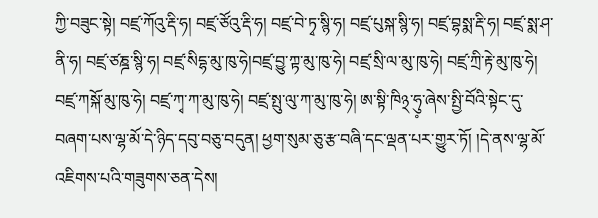ཀྱི་བཟུང་སྟེ། བཛྲ་ཀོའུ་རྡི་ཧ། བཛྲ་ཙོའུ་རྡི་ཧ། བཛྲ་བེ་ཏྭ་སྙི་ཧ། བཛྲ་པུསྐ་སྙི་ཧ། བཛྲ་བྷསྨ་རྡི་ཧ། བཛྲ་སྨ་ཤ་ནི་ཧ། བཛྲ་ཙཎྜ་སྙི་ཧ། བཛྲ་སིདྷ་མུ་ཁུ་ཧེ།བཛྲ་བྱུ་ཀྟ་མུ་ཁུ་ཧེ། བཛྲ་སྲི་ལ་མུ་ཁུ་ཧེ། བཛྲ་ཀྲི་རྟེ་མུ་ཁུ་ཧེ། བཛྲ་ཀསྐོ་མུ་ཁུ་ཧེ། བཛྲ་ཀྭ་ཀ་མུ་ཁུ་ཧེ། བཛྲ་སྤུ་ལུ་ཀ་མུ་ཁུ་ཧེ། ཨ་སྟི་ཁི྅་ཧུ༷་ཞེས་སྤྱི་བོའི་སྟེང་དུ་བཞག་པས་ལྷ་མོ་དེ་ཉིད་དབུ་བཅུ་བདུན། ཕྱག་སུམ་ཅུ་རྩ་བཞི་དང་ལྡན་པར་གྱུར་ཏོ། །དེ་ནས་ལྷ་མོ་འཇིགས་པའི་གཟུགས་ཅན་དེས།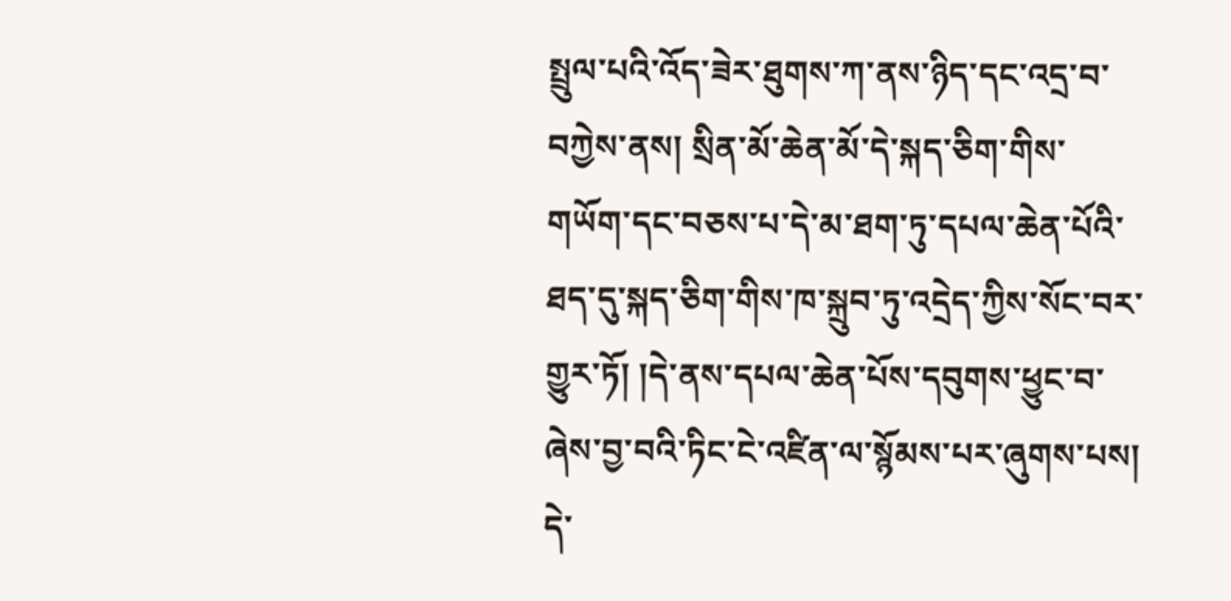སྤྲུལ་པའི་འོད་ཟེར་ཐུགས་ཀ་ནས་ཉིད་དང་འདྲ་བ་བཀྱེས་ནས། སྲིན་མོ་ཆེན་མོ་དེ་སྐད་ཅིག་གིས་གཡོག་དང་བཅས་པ་དེ་མ་ཐག་ཏུ་དཔལ་ཆེན་པོའི་ཐད་དུ་སྐད་ཅིག་གིས་ཁ་སྐྲུབ་ཏུ་འདྲེད་ཀྱིས་སོང་བར་གྱུར་ཏོ། །དེ་ནས་དཔལ་ཆེན་པོས་དབུགས་ཕྱུང་བ་ཞེས་བྱ་བའི་ཏིང་ངེ་འཛིན་ལ་སྙོམས་པར་ཞུགས་པས། དེ་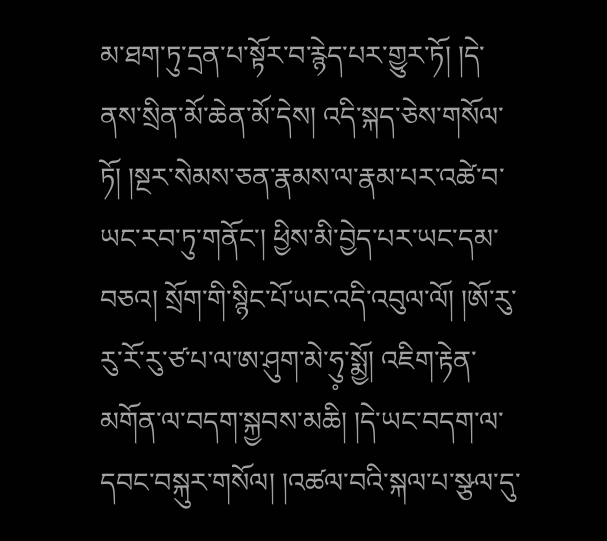མ་ཐག་ཏུ་དྲན་པ་སྟོར་བ་རྙེད་པར་གྱུར་ཏོ། །དེ་ནས་སྲིན་མོ་ཆེན་མོ་དེས། འདི་སྐད་ཅེས་གསོལ་ཏོ། །སྔར་སེམས་ཅན་རྣམས་ལ་རྣམ་པར་འཚེ་བ་ཡང་རབ་ཏུ་གནོང་། ཕྱིས་མི་བྱེད་པར་ཡང་དམ་བཅའ། སྲོག་གི་སྙིང་པོ་ཡང་འདི་འབུལ་ལོ། །ཨོ་རུ་རུ་རོ་རུ་ཙ་པ་ལ་ཨ་ཤུག་མེ་ཧུ༷་སྨྱོ། འཇིག་རྟེན་མགོན་ལ་བདག་སྐྱབས་མཆི། །དེ་ཡང་བདག་ལ་དབང་བསྐུར་གསོལ། །འཚལ་བའི་སྐལ་པ་སྩལ་དུ་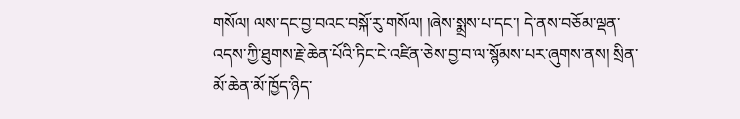གསོལ། ལས་དང་བྱ་བའང་བསྐོ་རུ་གསོལ། །ཞེས་སྨྲས་པ་དང་། དེ་ནས་བཅོམ་ལྡན་འདས་ཀྱི་ཐུགས་རྗེ་ཆེན་པོའི་ཏིང་ངེ་འཛིན་ཅེས་བྱ་བ་ལ་སྙོམས་པར་ཞུགས་ནས། སྲིན་མོ་ཆེན་མོ་ཁྱོད་ཉིད་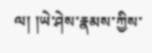ལ། །ཡེ་ཤེས་རྣམས་ཀྱིས་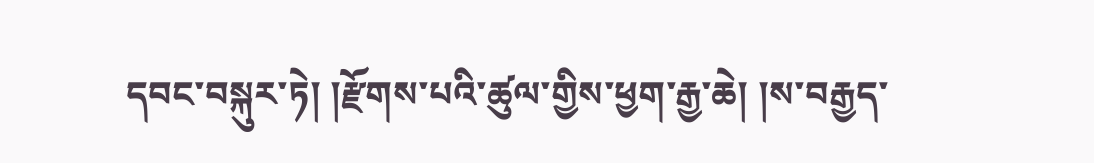དབང་བསྐུར་ཏེ། །རྫོགས་པའི་ཚུལ་གྱིས་ཕྱག་རྒྱ་ཆེ། །ས་བརྒྱད་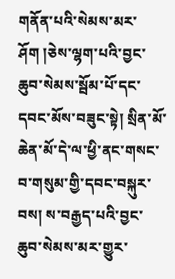གནོན་པའི་སེམས་མར་ཤོག །ཅེས་ལྷག་པའི་བྱང་ཆུབ་སེམས་སྦོམ་པོ་དང་དབང་མོས་བཟུང་སྟེ། སྲིན་མོ་ཆེན་མོ་དེ་ལ་ཕྱི་ནང་གསང་བ་གསུམ་གྱི་དབང་བསྐུར་བས། ས་བརྒྱད་པའི་བྱང་ཆུབ་སེམས་མར་གྱུར་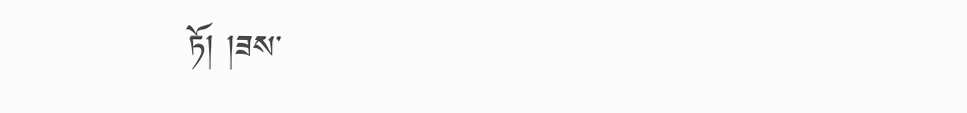ཏོ། །ཟས་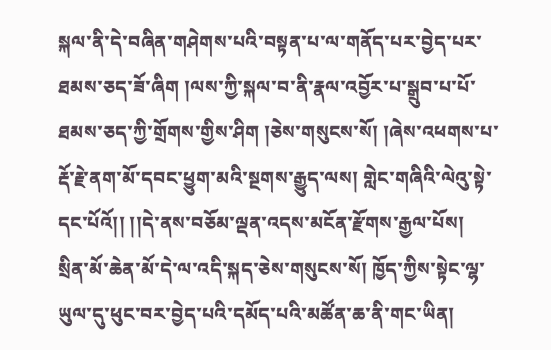སྐལ་ནི་དེ་བཞིན་གཤེགས་པའི་བསྟན་པ་ལ་གནོད་པར་བྱེད་པར་ཐམས་ཅད་ཟོ་ཞིག །ལས་ཀྱི་སྐལ་བ་ནི་རྣལ་འབྱོར་པ་སྒྲུབ་པ་པོ་ཐམས་ཅད་ཀྱི་གྲོགས་གྱིས་ཤིག །ཅེས་གསུངས་སོ། །ཞེས་འཕགས་པ་རྡོ་རྗེ་ནག་མོ་དབང་ཕྱུག་མའི་སྔགས་རྒྱུད་ལས། གླེང་གཞིའི་ལེའུ་སྟེ་དང་པོའོ།། །།དེ་ནས་བཅོམ་ལྡན་འདས་མངོན་རྫོགས་རྒྱལ་པོས། སྲིན་མོ་ཆེན་མོ་དེ་ལ་འདི་སྐད་ཅེས་གསུངས་སོ། ཁྱོད་ཀྱིས་སྟེང་ལྷ་ཡུལ་དུ་ཕུང་བར་བྱེད་པའི་དམོད་པའི་མཚོན་ཆ་ནི་གང་ཡིན།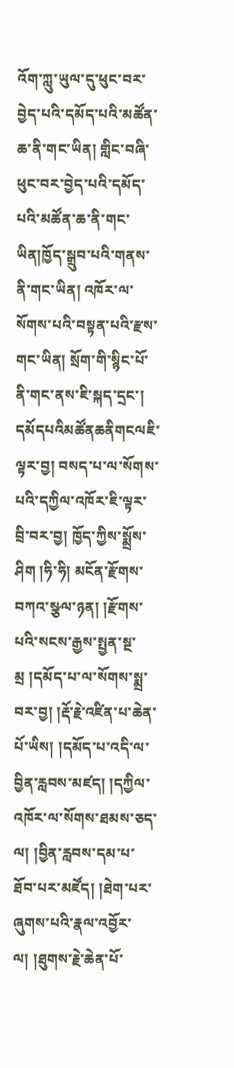འོག་ཀླུ་ཡུལ་དུ་ཕུང་བར་བྱེད་པའི་དམོད་པའི་མཚོན་ཆ་ནི་གང་ཡིན། གླིང་བཞི་ཕུང་བར་བྱེད་པའི་དམོད་པའི་མཚོན་ཆ་ནི་གང་ཡིན།ཁྱོད་སྒྲུབ་པའི་གནས་ནི་གང་ཡིན། འཁོར་ལ་སོགས་པའི་བསྟན་པའི་རྫས་གང་ཡིན། སྲོག་གི་སྙིང་པོ་ནི་གང་ནས་ཇི་སྐད་དྲང་། དམོདཔའིམཚོནཆནིགངལཇི་ལྟར་བྱ། བསད་པ་ལ་སོགས་པའི་དཀྱིལ་འཁོར་ཇི་ལྟར་བྲི་བར་བྱ། ཁྱོད་ཀྱིས་སྨྲོས་ཤིག །ཧི་ཧི། མངོན་རྫོགས་བཀའ་སྩལ་ཉན། །རྫོགས་པའི་སངས་རྒྱས་སྤྱན་སྔ་མྲ །དམོད་པ་ལ་སོགས་སྨྲ་བར་བྱ། །རྡོ་རྗེ་འཛིན་པ་ཆེན་པོ་ཡིས། །དམོད་པ་འདི་ལ་བྱིན་རླབས་མཛད། །དཀྱིལ་འཁོར་ལ་སོགས་ཐམས་ཅད་ལ། །བྱིན་རླབས་དམ་པ་ཐོབ་པར་མཛོད། །ཐེག་པར་ཞུགས་པའི་རྣལ་འབྱོར་ལ། །ཐུགས་རྗེ་ཆེན་པོ་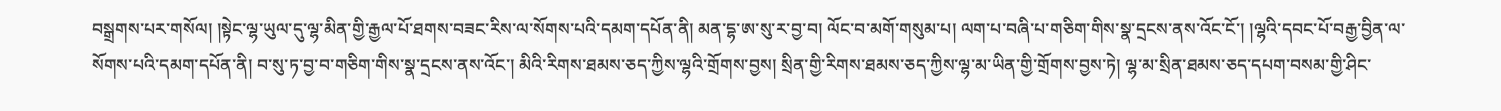བསྒྲགས་པར་གསོལ། །སྟེང་ལྷ་ཡུལ་དུ་ལྷ་མིན་གྱི་རྒྱལ་པོ་ཐགས་བཟང་རིས་ལ་སོགས་པའི་དམག་དཔོན་ནི། མན་དྷ་ཨ་སུ་ར་བྱ་བ། ལོང་བ་མགོ་གསུམ་པ། ལག་པ་བཞི་པ་གཅིག་གིས་སྣ་དྲངས་ནས་འོང་ངོ་། །ལྷའི་དབང་པོ་བརྒྱ་བྱིན་ལ་སོགས་པའི་དམག་དཔོན་ནི། བ་སུ་ཏ་བྱ་བ་གཅིག་གིས་སྣ་དྲངས་ནས་འོང་། མིའི་རིགས་ཐམས་ཅད་ཀྱིས་ལྷའི་གྲོགས་བྱས། སྲིན་གྱི་རིགས་ཐམས་ཅད་ཀྱིས་ལྷ་མ་ཡིན་གྱི་གྲོགས་བྱས་ཏེ། ལྷ་མ་སྲིན་ཐམས་ཅད་དཔག་བསམ་གྱི་ཤིང་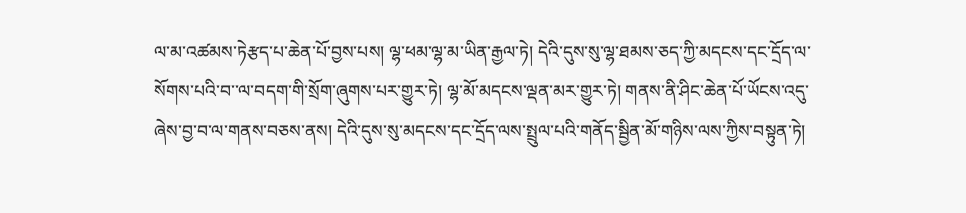ལ་མ་འཚམས་ཏེརྩད་པ་ཆེན་པོ་བྱས་པས། ལྷ་ཕམ་ལྷ་མ་ཡིན་རྒྱལ་ཏེ། དེའི་དུས་སུ་ལྷ་ཐམས་ཅད་ཀྱི་མདངས་དང་དྲོད་ལ་སོགས་པའི་བ་་ལ་བདག་གི་སྲོག་ཞུགས་པར་གྱུར་ཏེ། ལྷ་མོ་མདངས་ལྡན་མར་གྱུར་ཏེ། གནས་ནི་ཤིང་ཆེན་པོ་ཡོངས་འདུ་ཞེས་བྱ་བ་ལ་གནས་བཅས་ནས། དེའི་དུས་སུ་མདངས་དང་དྲོད་ལས་སྤྲུལ་པའི་གནོད་སྦྱིན་མོ་གཉིས་ལས་ཀྱིས་བསྟུན་ཏེ།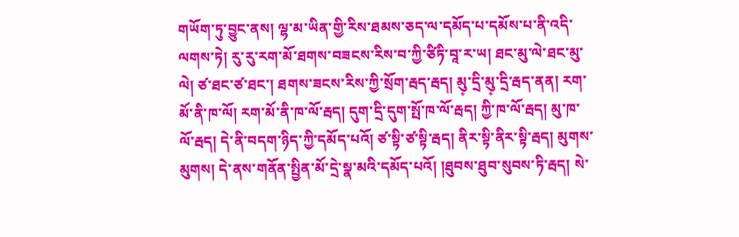གཡོག་ཏུ་བྱུང་ནས། ལྷ་མ་ཡིན་གྱི་རིས་ཐམས་ཅད་ལ་དམོད་པ་དམོས་པ་ནི་འདི་ལགས་ཏེ། རུ་རུ་རག་མོ་ཐགས་བཟངས་རིས་བ་ཀྱི་ཙིཏི་བཱ་ར་ཡ། ཐང་མུ་ལེ་ཐང་མུ་ལེ། ཙ་ཐང་ཙ་ཐང་། ཐགས་ཟངས་རིས་ཀྱི་སྲོག་རྦད་རྦད། མུ༷་དྲི་མུ༷་དྲི་རྦད་ནན། རག་མོ་ནི་ཁ་ལོ། རག་མོ་ནི་ཁ་ལོ་རྦད། དུག་དྲི་དུག་སྤོ་ཁ་ལོ་རྦད། ཀྱི་ཁ་ལོ་རྦད། མུ་ཁ་ལོ་རྦད། དེ་ནི་བདག་ཉིད་ཀྱི་དམོད་པའོ། ཙ་སྟི་ཙ་སྟི་རྦད། ནིར་སྟི་ནིར་སྟི་རྦད། མུགས་མུགས། དེ་ནས་གནོན་སྤྱིན་མོ་དྲེ་སྣ་མའི་དམོད་པའོ། །ཐུབས་ཐུབ་སུབས་ཏི་རྦད། སེ་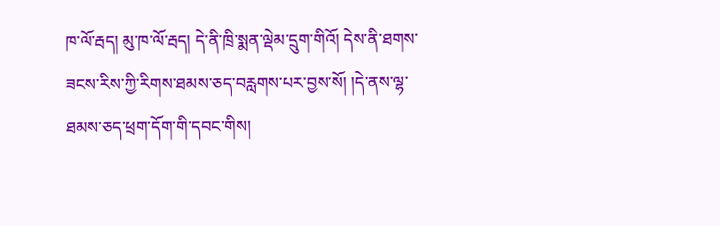ཁ་ལོ་རྦད། མུ་ཁ་ལོ་རྦད། དེ་ནི་ཁྲི་སྨན་ལྡེམ་དྲུག་གིའོ། དེས་ནི་ཐགས་ཟངས་རིས་ཀྱི་རིགས་ཐམས་ཅད་བརླགས་པར་བྱས་སོ། །དེ་ནས་ལྷ་ཐམས་ཅད་ཕྲག་དོག་གི་དབང་གིས།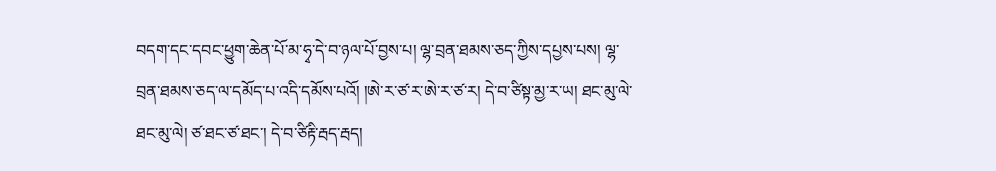བདག་དང་དབང་ཕྱུག་ཆེན་པོ་མ་ཧྭ་དེ་བ་ཉལ་པོ་བྱས་པ། ལྷ་བྲན་ཐམས་ཅད་ཀྱིས་དཔྱས་པས། ལྷ་བྲན་ཐམས་ཅད་ལ་དམོད་པ་འདི་དམོས་པའོ། །ཨེ་ར་ཙ་ར་ཨེ་ར་ཙ་ར། དེ་བ་ཙིསྟ་མྱ་ར་ཡ། ཐང་མུ་ལེ་ཐང་མུ་ལེ། ཙ་ཐང་ཙ་ཐང་། དེ་བ་ཙིརྟི་རྦད་རྦད།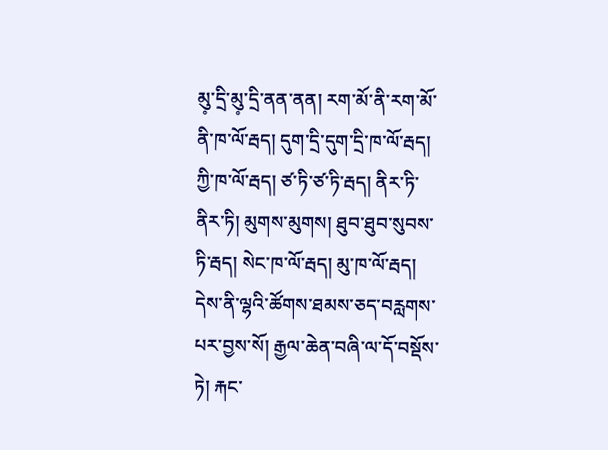མུ༷་དྲི་མུ༷་དྲི་ནན་ནན། རག་མོ་ནི་རག་མོ་ནི་ཁ་ལོ་རྦད། དུག་དྲི་དུག་དྲི་ཁ་ལོ་རྦད། ཀྱི་ཁ་ལོ་རྦད། ཙ་ཏི་ཙ་ཏི་རྦད། ནིར་ཏི་ནིར་ཏི། མུགས་མུགས། ཐུབ་ཐུབ་སུབས་ཏི་རྦད། སེང་ཁ་ལོ་རྦད། མུ་ཁ་ལོ་རྦད། དེས་ནི་ལྷའི་ཚོགས་ཐམས་ཅད་བརླགས་པར་བྱས་སོ། རྒྱལ་ཆེན་བཞི་ལ་དོ་བསྡོས་ཏེ། རྐང་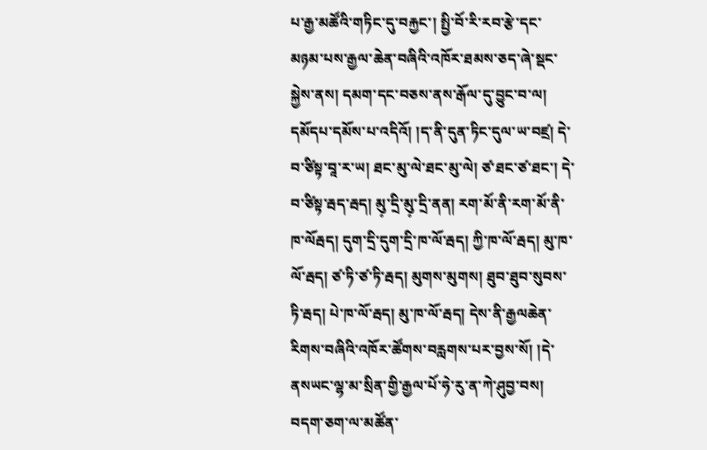པ་རྒྱ་མཚོའི་གཏིང་དུ་བརྐྱང་། སྤྱི་བོ་རི་རབ་རྩེ་དང་མཉམ་པས་རྒྱལ་ཆེན་བཞིའི་འཁོར་ཐམས་ཅད་ཞེ་སྡང་སྐྱེས་ནས། དམག་དང་བཅས་ནས་རྒོལ་དུ་བྱུང་བ་ལ། དམོདཔ་དམོས་པ་འདིའོ། །ད་ནི་དུན་ཏིང་དུལ་ཡ་བཛྲ། དེ་བ་ཙིསྟ་བཱ་ར་ཡ། ཐང་མུ་ལེ་ཐང་མུ་ལེ། ཙ་ཐང་ཙ་ཐང་། དེ་བ་ཙིསྟ་རྦད་རྦད། མུ༷་དྲི་མུ༷་དྲི་ནན། རག་མོ་ནི་རག་མོ་ནི་ཁ་ལོརྦད། དུག་དྲི་དུག་དྲི་ཁ་ལོ་རྦད། ཀྱི་ཁ་ལོ་རྦད། མུ་ཁ་ལོ་རྦད། ཙ་ཏི་ཙ་ཏི་རྦད། མུགས་མུགས། ཐུབ་ཐུབ་སུབས་ཏི་རྦད། པེ་ཁ་ལོ་རྦད། མུ་ཁ་ལོ་རྦད། དེས་ནི་རྒྱལཆེན་རིགས་བཞིའི་འཁོར་ཚོགས་བརླགས་པར་བྱས་སོ། །དེ་ནསཡང་ལྷ་མ་སྲིན་གྱི་རྒྱལ་པོ་ཧེ་རུ་ན་ཀེ་ཤུབྱ་བས། བདག་ཅག་ལ་མཚོན་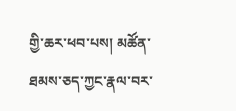གྱི་ཆར་ཕབ་པས། མཚོན་ཐམས་ཅད་ཀྱང་རྣལ་བར་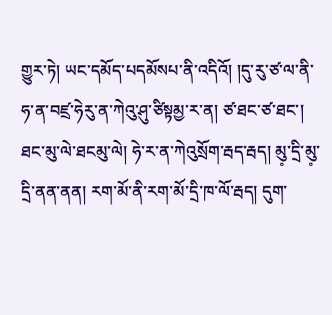གྱུར་ཏེ། ཡང་དམོད་པདམོསཔ་ནི་འདིའོ། །དུ་རུ་ཙ་ལ་ནི་ཧ་ན་བཛྲ་ཧེརུ་ན་ཀེའུ་ཤུ་ཙིསྟམྱ་ར་ན། ཙ་ཐང་ཙ་ཐང་། ཐང་མུ་ལེ་ཐངམུ་ལེ། ཧེ་ར་ན་ཀེའུསྲོག་རྦད་རྦད། མུ༷་དྲི་མུ༷་དྲི་ནན་ནན། རག་མོ་ནི་རག་མོ་དྲི་ཁ་ལོ་རྦད། དུག་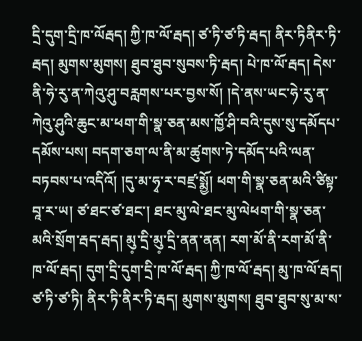དྲི་དུག་དྲི་ཁ་ལོརྦད། ཀྱི་ཁ་ལོ་རྦད། ཙ་ཏི་ཙ་ཏི་རྦད། ནིར་ཏིནིར་ཏི་རྦད། མུགས་མུགས། ཐུབ་ཐུབ་སུབས་ཏི་རྦད། པེ་ཁ་ལོ་རྦད། དེས་ནི་ཧེ་རུ་ན་ཀེའུ་ཤུ་བརླགས་པར་བྱས་སོ། །དེ་ནས་ཡང་ཧེ་རུ་ན་ཀེའུ་ཤུའི་ཆུང་མ་ཕག་གི་སྣ་ཅན་མས་ཁྱོ་ཤི་བའི་དུས་སུ་དམོདཔ་དམོས་པས། བདག་ཅག་ལ་ནི་མ་ཚུགས་ཏེ་དམོད་པའི་ལན་བཏབས་པ་འདིའོ། །དུ་མ་ཧྭ་ར་བཛྲ་སྨྱོ། ཕག་གི་སྣ་ཅན་མའི་ཙིསྟ་བཱ་ར་ཡ། ཙ་ཐང་ཙ་ཐང་། ཐང་མུ་ལེ་ཐང་མུ་ལེཕག་གི་སྣ་ཅན་མའི་སྲོག་རྦད་རྦད། མུ༷་དྲི་མུ༷་དྲི་ནན་ནན། རག་མོ་ནི་རག་མོ་ནི་ཁ་ལོ་རྦད། དུག་དྲི་དུག་དྲི་ཁ་ལོ་རྦད། ཀྱི་ཁ་ལོ་རྦད། མུ་ཁ་ལོ་རྦད། ཙ་ཏི་ཙ་ཏི། ནིར་ཏི་ནིར་ཏི་རྦད། མུགས་མུགས། ཐུབ་ཐུབ་སུ་མ་ས་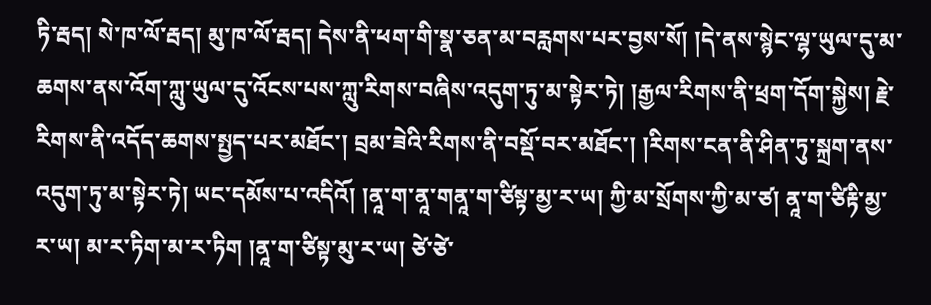ཏི་རྦད། སེ་ཁ་ལོ་རྦད། མུ་ཁ་ལོ་རྦད། དེས་ནི་ཕག་གི་སྣ་ཅན་མ་བརླགས་པར་བྱས་སོ། །དེ་ནས་སྙེང་ལྷ་ཡུལ་དུ་མ་ཆགས་ནས་འོག་ཀླུ་ཡུལ་དུ་འོངས་པས་ཀླུ་རིགས་བཞིས་འདུག་ཏུ་མ་སྟེར་ཏེ། །རྒྱལ་རིགས་ནི་ཕྲག་དོག་སྐྱེས། རྗེ་རིགས་ནི་འདོད་ཆགས་སྤྱད་པར་མཐོང་། བྲམ་ཟེའི་རིགས་ནི་བསྡོ་བར་མཐོང་། །རིགས་ངན་ནི་ཤིན་ཏུ་སྐྲག་ནས་འདུག་ཏུ་མ་སྟེར་ཏེ། ཡང་དམོས་པ་འདིའོ། །ནཱ་ག་ནཱ་གནཱ་ག་ཙིསྟ་མྱ་ར་ཡ། ཀྱི་མ་སྲོགས་ཀྱི་མ་ཙ། ནཱ་ག་ཙིརྟི་མྱ་ར་ཡ། མ་ར་ཏིག་མ་ར་ཏིག །ནཱ་ག་ཙིསྟ་མུ་ར་ཡ། ཙེ་ཙེ་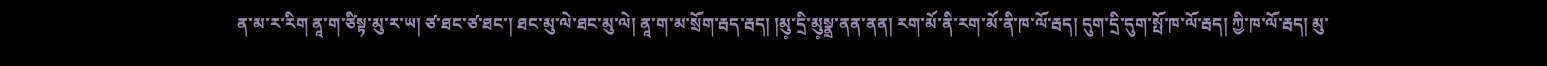ན་མ་ར་རིག ནཱ་ག་ཙིསྟ་མུ་ར་ཡ། ཙ་ཐང་ཙ་ཐང་། ཐང་མུ་ལེ་ཐང་མུ་ལེ། ནཱ་ག་མ་སྲོག་རྦད་རྦད། །མུ༷་དྲི་མུ༷སྣྲ་ནན་ནན། རག་མོ་ནི་རག་མོ་ནི་ཁ་ལོ་རྦད། དུག་དྲི་དུག་སྤོ་ཁ་ལོ་རྦད། ཀྱི་ཁ་ལོ་རྦད། མུ་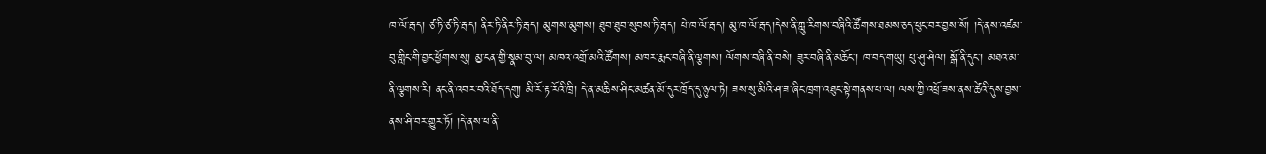ཁ་ལོ་རྦད། ཙ་ཏི་ཙ་ཏི་རྦད། ནིར་ཏི་ནིར་ཏི་རྦད། མུགས་མུགས། ཐུབ་ཐུབ་སུབས་ཏི་རྦད། པེ་ཁ་ལོ་རྦད། མུ་ཁ་ལོ་རྦད།དེས་ནི་ཀླུ་རིགས་བཞིའི་ཚོགས་ཐམས་ཅད་ཕུང་བར་བྱས་སོ། །དེ་ནས་འཛམ་བུ་གླིང་གི་བྱང་ཕྱོགས་སུ། མྱ་ངན་གྱི་སྣམ་བུ་ལ། མཁའ་འགྲོ་མའི་ཚོགས། མཁར་རྨང་བཞི་ནི་ལྕགས། ལོགས་བཞི་ནི་བསེ། ཟུར་བཞི་ནི་མཆོང་། ཁ་བད་གཡུ། པུ་ཤུ་ཤེལ། སྒོ་ནི་དུང་། མཐའ་མ་ནི་ལྕགས་རི། ནང་ནི་འབར་བའི་ཐོད་དགུ། མི་རོ་རྟ་རོའི་ཁྲི། དེ་ན་མཆིས་ཤིང་མཚན་མོ་དུར་ཁྲོད་དུ་ཉུལ་ཏེ། ཟས་སུ་མིའི་ཤ་ཟ་ཞིང་ཁྲག་འཐུང་སྟེ་གནས་པ་ལ། ལས་ཀྱི་འཕྲོ་ཟས་ནས་ཚེའི་དུས་བྱས་ནས་ཤི་བར་གྱུར་ཏོ། །དེ་ནས་ཕ་ནི་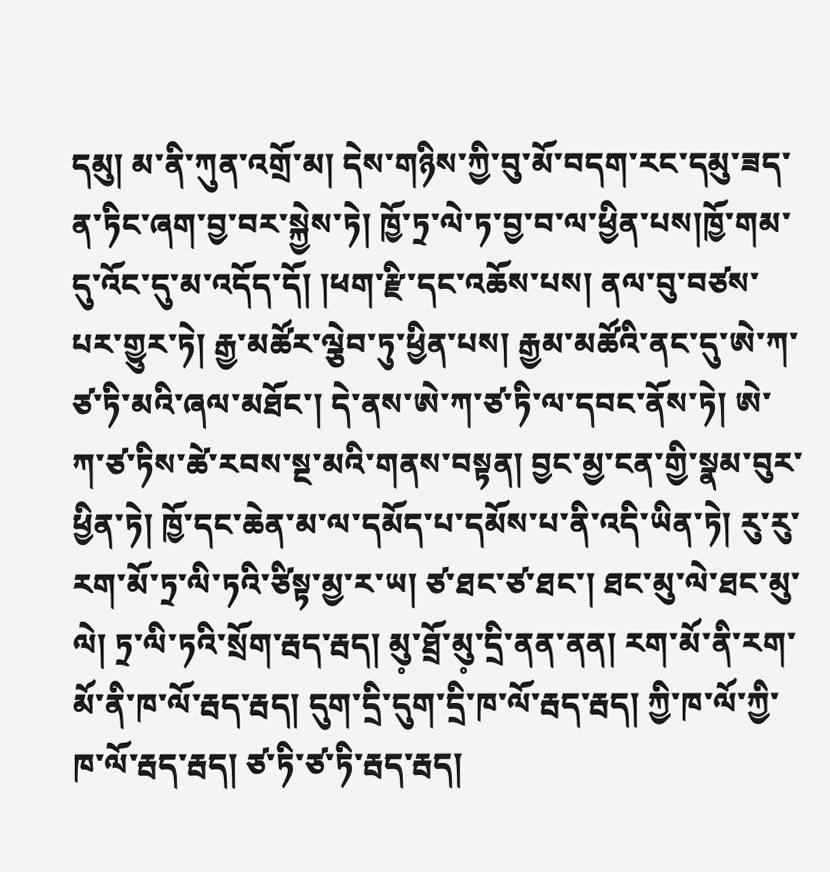དམུ། མ་ནི་ཀུན་འགྲོ་མ། དེས་གཉིས་ཀྱི་བུ་མོ་བདག་རང་དམུ་ཟད་ན་ཏིང་ཞག་བྱ་བར་སྐྱེས་ཏེ། ཁྱོ་ཏྲ་ལེ་ཏ་བྱ་བ་ལ་ཕྱིན་པས།ཁྱོ་གམ་དུ་འོང་དུ་མ་འདོད་དོ། །ཕག་རྫི་དང་འཆོས་པས། ནལ་བུ་བཙས་པར་གྱུར་ཏེ། རྒྱ་མཚོར་ལྕེབ་ཏུ་ཕྱིན་པས། རྒྱམ་མཚོའི་ནང་དུ་ཨེ་ཀ་ཙ་ཏི་མའི་ཞལ་མཐོང་། དེ་ནས་ཨེ་ཀ་ཙ་ཏི་ལ་དབང་ནོས་ཏེ། ཨེ་ཀ་ཙ་ཏིས་ཚེ་རབས་སྔ་མའི་གནས་བསྟན། བྱང་མྱ་ངན་གྱི་སྣམ་བུར་ཕྱིན་ཏེ། ཁྱོ་དང་ཆེན་མ་ལ་དམོད་པ་དམོས་པ་ནི་འདི་ཡིན་ཏེ། རུ་རུ་རག་མོ་ཏྲ་ལི་ཏའི་ཙིསྟ་མྱ་ར་ཡ། ཙ་ཐང་ཙ་ཐང་། ཐང་མུ་ལེ་ཐང་མུ་ལེ། ཏྲ་ལི་ཏའི་སྲོག་རྦད་རྦད། མུ༷་ཐྲོ་མུ༷་དྲི་ནན་ནན། རག་མོ་ནི་རག་མོ་ནི་ཁ་ལོ་རྦད་རྦད། དུག་དྲི་དུག་དྲི་ཁ་ལོ་རྦད་རྦད། ཀྱི་ཁ་ལོ་ཀྱི་ཁ་ལོ་རྦད་རྦད། ཙ་ཏི་ཙ་ཏི་རྦད་རྦད།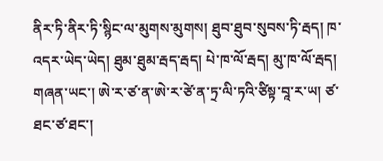ནིར་ཏི་ནིར་ཏི་སྙིང་ལ་མུགས་མུགས། ཐུབ་ཐུབ་སུབས་ཏི་རྦད། ཁ་འདར་ཡེད་ཡེད། ཐུམ་ཐུམ་རྦད་རྦད། པེ་ཁ་ལོ་རྦད། མུ་ཁ་ལོ་རྦད། གཞན་ཡང་། ཨེ་ར་ཙ་ན་ཨེ་ར་ཙེ་ན་ཏྲ་ལི་ཏའི་ཙིསྟ་བཱ་ར་ཡ། ཙ་ཐང་ཙ་ཐང་།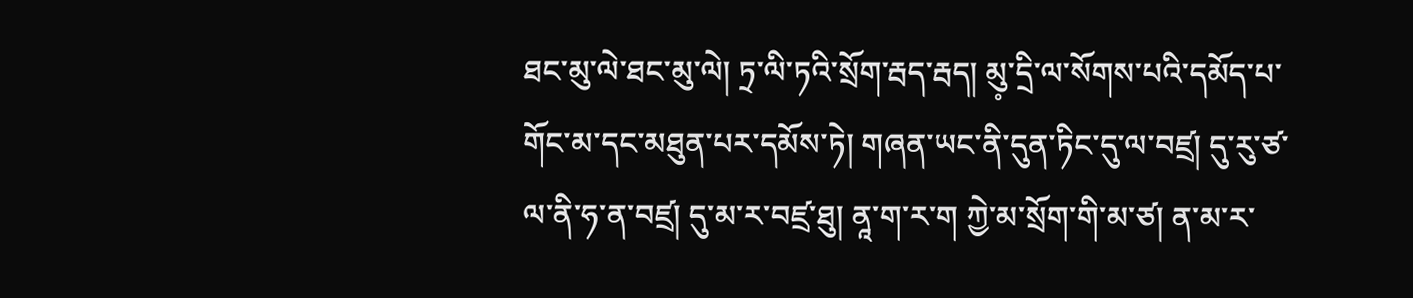ཐང་མུ་ལེ་ཐང་མུ་ལེ། ཏྲ་ལི་ཏའི་སྲོག་རྦད་རྦད། མུ༷་དྲི་ལ་སོགས་པའི་དམོད་པ་གོང་མ་དང་མཐུན་པར་དམོས་ཏེ། གཞན་ཡང་ནི་དུན་ཏིང་དུ་ལ་བཛྲ། དུ་རུ་ཙ་ལ་ནི་ཧ་ན་བཛྲ། དུ་མ་ར་བཛྲ་ཐུ། ནཱ་ག་ར་ག ཀྱེ་མ་སྲོག་གི་མ་ཙ། ན་མ་ར་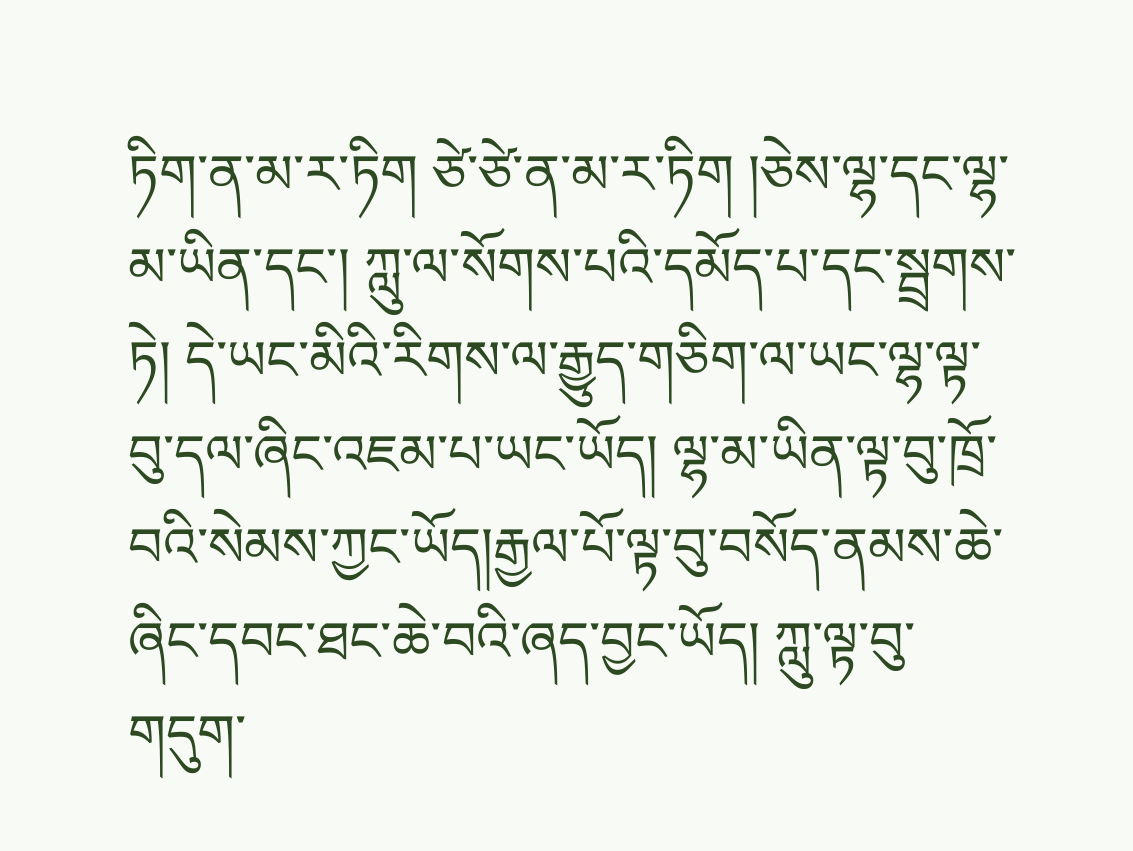ཏིག་ན་མ་ར་ཏིག ཙེ་ཙེ་ན་མ་ར་ཏིག །ཅེས་ལྷ་དང་ལྷ་མ་ཡིན་དང་། ཀླུ་ལ་སོགས་པའི་དམོད་པ་དང་སྦྲགས་ཏེ། དེ་ཡང་མིའི་རིགས་ལ་རྒྱུད་གཅིག་ལ་ཡང་ལྷ་ལྟ་བུ་དལ་ཞིང་འཇམ་པ་ཡང་ཡོད། ལྷ་མ་ཡིན་ལྟ་བུ་ཁྲོ་བའི་སེམས་ཀྱང་ཡོད།རྒྱལ་པོ་ལྟ་བུ་བསོད་ནམས་ཆེ་ཞིང་དབང་ཐང་ཆེ་བའི་ཞད་བྱང་ཡོད། ཀླུ་ལྟ་བུ་གདུག་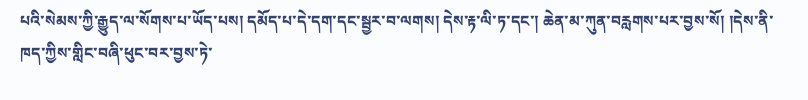པའི་སེམས་ཀྱི་རྒྱུད་ལ་སོགས་པ་ཡོད་པས། དམོད་པ་དེ་དག་དང་སྦྱར་བ་ལགས། དེས་རྟ་ལི་ཏ་དང་། ཆེན་མ་ཀུན་བརླགས་པར་བྱས་སོ། །དེས་ནི་ཁད་ཀྱིས་གླིང་བཞི་ཕུང་བར་བྱས་ཏེ་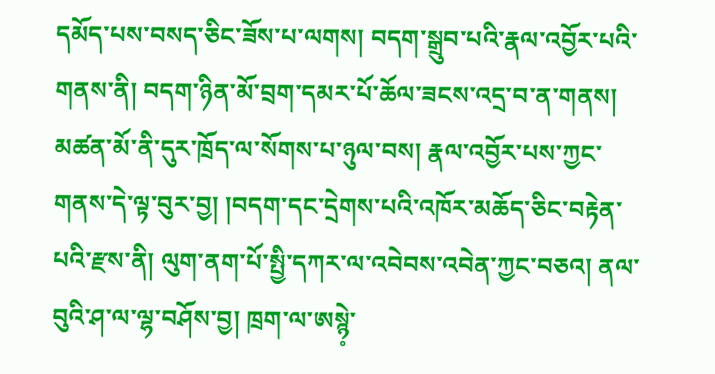དམོད་པས་བསད་ཅིང་ཟོས་པ་ལགས། བདག་སྒྲུབ་པའི་རྣལ་འབྱོར་པའི་གནས་ནི། བདག་ཉིན་མོ་བྲག་དམར་པོ་ཆོལ་ཟངས་འདྲ་བ་ན་གནས། མཚན་མོ་ནི་དུར་ཁྲོད་ལ་སོགས་པ་ཉུལ་བས། རྣལ་འབྱོར་པས་ཀྱང་གནས་དེ་ལྟ་བུར་བྱ། །བདག་དང་དྲེགས་པའི་འཁོར་མཆོད་ཅིང་བརྟེན་པའི་རྫས་ནི། ལུག་ནག་པོ་སྤྱི་དཀར་ལ་འབེབས་འབེན་ཀྱང་བཅའ། ནལ་བུའི་ཤ་ལ་ལྷ་བཤོས་བྱ། ཁྲག་ལ་ཨསྙེ༷་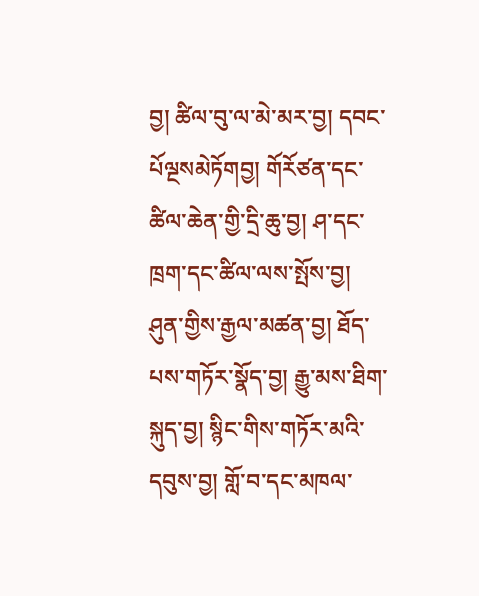བྱ། ཚིལ་བུ་ལ་མེ་མར་བྱ། དབང་པོལྔསམེཏོགབྱ། གོརོཙན་དང་ཚིལ་ཆེན་གྱི་དྲི་ཆུ་བྱ། ཤ་དང་ཁྲག་དང་ཚིལ་ལས་སྤོས་བྱ། ཤུན་གྱིས་རྒྱལ་མཚན་བྱ། ཐོད་པས་གཏོར་སྣོད་བྱ། རྒྱུ་མས་ཐིག་སྐུད་བྱ། སྙིང་གིས་གཏོར་མའི་དབུས་བྱ། གློ་བ་དང་མཁལ་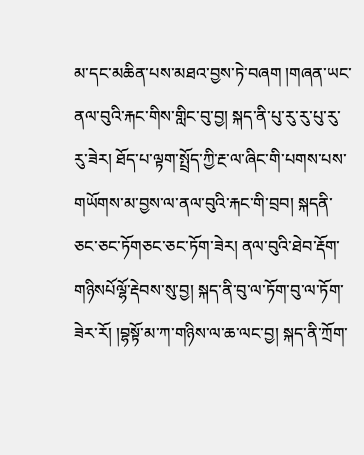མ་དང་མཆིན་པས་མཐའ་བྱས་ཏེ་བཞག །གཞན་ཡང་ནལ་བུའི་རྐང་གིས་གླིང་བུ་བྱ། སྐད་ནི་པུ་རུ་རུ་པུ་རུ་རུ་ཟེར། ཐོད་པ་ལྟག་སྤྲོད་ཀྱི་རྔ་ལ་ཞིང་གི་པགས་པས་གཡོགས་མ་བྱས་ལ་ནལ་བུའི་རྐང་གི་བྲབ། སྐདནི་ཅང་ཅང་ཏོགཅང་ཅང་ཏོག་ཟེར། ནལ་བུའི་ཐེབ་རྡོག་གཉིསཔོལྷོ་རྡེབས་སུ་བྱ། སྐད་ནི་བུ་ལ་ཏོག་བུ་ལ་ཏོག་ཟེར་རོ། །བྷསྟོ་མ་ཀ་གཉིས་ལ་ཆ་ལང་བྱ། སྐད་ནི་ཀྲོག་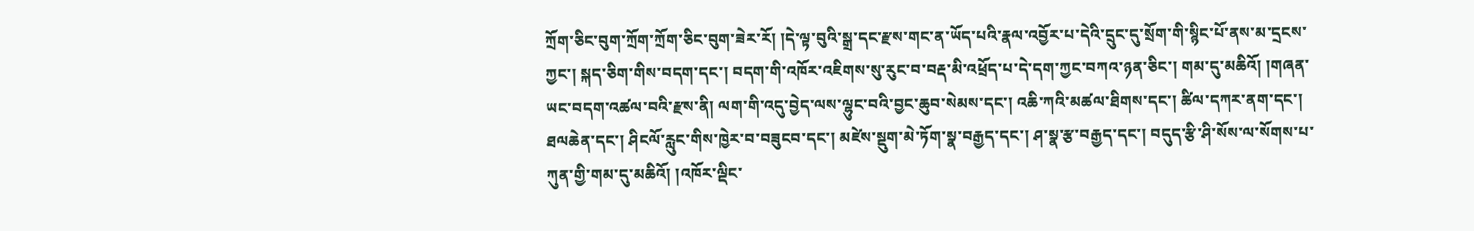ཀྲོག་ཅིང་བུག་ཀྲོག་ཀྲོག་ཅིང་བུག་ཟེར་རོ། །དེ་ལྟ་བུའི་སྒྲ་དང་རྫས་གང་ན་ཡོད་པའི་རྣལ་འབྱོར་པ་དེའི་དྲུང་དུ་སྲོག་གི་སྙིང་པོ་ནས་མ་དྲངས་ཀྱང་། སྐད་ཅིག་གིས་བདག་དང་། བདག་གི་འཁོར་འཇིགས་སུ་རུང་བ་བརྡ་མི་འཕྲོད་པ་དེ་དག་ཀྱང་བཀའ་ཉན་ཅིང་། གམ་དུ་མཆིའོ། །གཞན་ཡང་བདག་འཚལ་བའི་རྫས་ནི། ལག་གི་འདུ་བྱེད་ལས་ལྷུང་བའི་བྱང་ཆུབ་སེམས་དང་། འཆི་ཀའི་མཚལ་ཐིགས་དང་། ཚིལ་དཀར་ནག་དང་། ཐལཆེན་དང་། ཤིངལོ་རླུང་གིས་ཁྱེར་བ་བཟུངབ་དང་། མཛེས་སྡུག་མེ་ཏོག་སྣ་བརྒྱད་དང་། ཤ་སྣ་རྩ་བརྒྱད་དང་། བདུད་རྩི་ཤི་སོས་ལ་སོགས་པ་ཀུན་གྱི་གམ་དུ་མཆིའོ། །འཁོར་ལྡིང་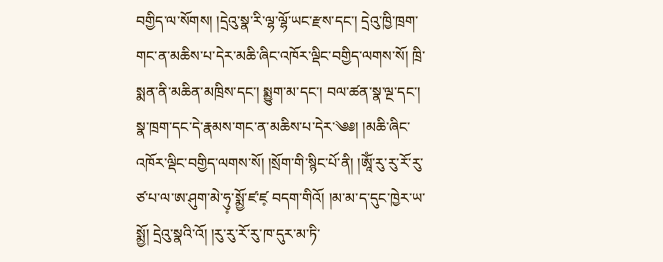བགྱིད་ལ་སོགས། །དྲེའུ་སྣ་རི་ལྷ་ལྷོ་ཡང་རྫས་དང་། དྲེའུ་ཁྱི་ཁྲག་གང་ན་མཆིས་པ་དེར་མཆི་ཞིང་འཁོར་ལྡིང་བགྱིད་ལགས་སོ། ཁྲི་སྨན་ནི་མཆིན་མཁྲིས་དང་། སྨྱུག་མ་དང་། བལ་ཚན་སྣ་ལྔ་དང་། སྣ་ཁྲག་དང་དེ་རྣམས་གང་ན་མཆིས་པ་དེར་༄༅། །མཆི་ཞིང་འཁོར་ལྡིང་བགྱིད་ལགས་སོ། །སྲོག་གི་སྙིང་པོ་ནི། །ཨཱོཾ་རུ་རུ་རོ་རུ་ཙ་པ་ལ་ཨ་ཤུག་མེ་ཧུ༷་སྨྱོ་ཛ་ཛ༷ བདག་གིའོ། །མ་མ་ད་དུང་ཁྱེར་ཡ་སྨྱོ། དྲེའུ་སྣའི་འོ། །རུ་རུ་རོ་རུ་ཁ་དུར་མ་ཏི་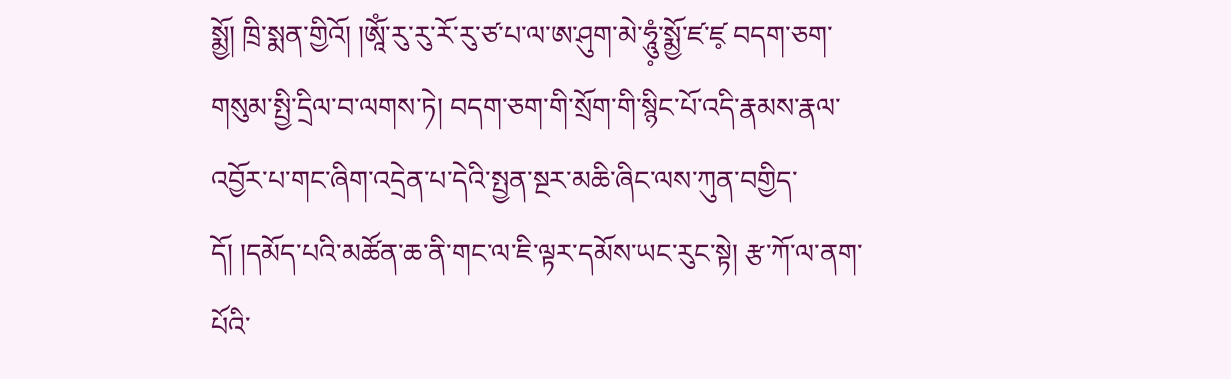སྨྱོ། ཁྲི་སྨན་གྱིའོ། །ཨཱོཾ་རུ་རུ་རོ་རུ་ཙ་པ་ལ་ཨ་ཤུག་མེ་ཧཱུཾ༷་སྨྱོ་ཛ་ཛ༷ བདག་ཅག་གསུམ་སྤྱི་དྲིལ་བ་ལགས་ཏེ། བདག་ཅག་གི་སྲོག་གི་སྙིང་པོ་འདི་རྣམས་རྣལ་འབྱོར་པ་གང་ཞིག་འདྲེན་པ་དེའི་སྤྱན་སྔར་མཆི་ཞིང་ལས་ཀུན་བགྱིད་དོ། །དམོད་པའི་མཚོན་ཆ་ནི་གང་ལ་ཇི་ལྟར་དམོས་ཡང་རུང་སྟེ། རྩ་ཀོ་ལ་ནག་པོའི་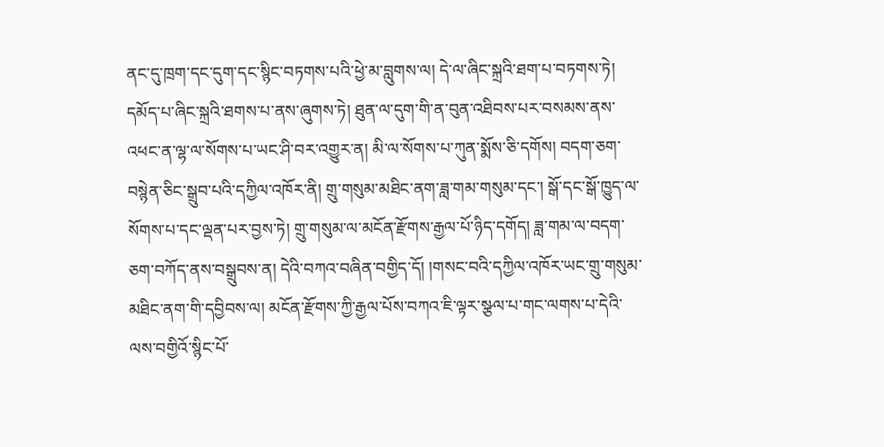ནང་དུ་ཁྲག་དང་དུག་དང་སྙིང་བཏགས་པའི་ཕྱེ་མ་བླུགས་ལ། དེ་ལ་ཞིང་སྐྲའི་ཐག་པ་བཏགས་ཏེ། དམོད་པ་ཞིང་སྐྲའི་ཐགས་པ་ནས་ཞུགས་ཏེ། ཐུན་ལ་དུག་གི་ན་བུན་འཐིབས་པར་བསམས་ནས་འཕང་ན་ལྷ་ལ་སོགས་པ་ཡང་ཤི་བར་འགྱུར་ན། མི་ལ་སོགས་པ་ཀུན་སྨོས་ཅི་དགོས། བདག་ཅག་བསྙེན་ཅིང་སྒྲུབ་པའི་དཀྱིལ་འཁོར་ནི། གྲུ་གསུམ་མཐིང་ནག་ཟླ་གམ་གསུམ་དང་། སྒོ་དང་སྒོ་ཁྱུད་ལ་སོགས་པ་དང་ལྡན་པར་བྱས་ཏེ། གྲུ་གསུམ་ལ་མངོན་རྫོགས་རྒྱལ་པོ་ཉིད་དགོད། ཟླ་གམ་ལ་བདག་ཅག་བཀོད་ནས་བསྒྲུབས་ན། དེའི་བཀའ་བཞིན་བགྱིད་དོ། །གསང་བའི་དཀྱིལ་འཁོར་ཡང་གྲུ་གསུམ་མཐིང་ནག་གི་དབྱིབས་ལ། མངོན་རྫོགས་ཀྱི་རྒྱལ་པོས་བཀའ་ཇི་ལྟར་སྩལ་པ་གང་ལགས་པ་དེའི་ལས་བགྱིའོ་སྙིང་པོ་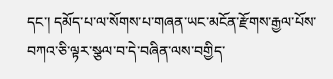དང་། དམོད་པ་ལ་སོགས་པ་གཞན་ཡང་མངོན་རྫོགས་རྒྱལ་པོས་བཀའ་ཅི་ལྟར་སྩལ་བ་དེ་བཞིན་ལས་བགྱིད་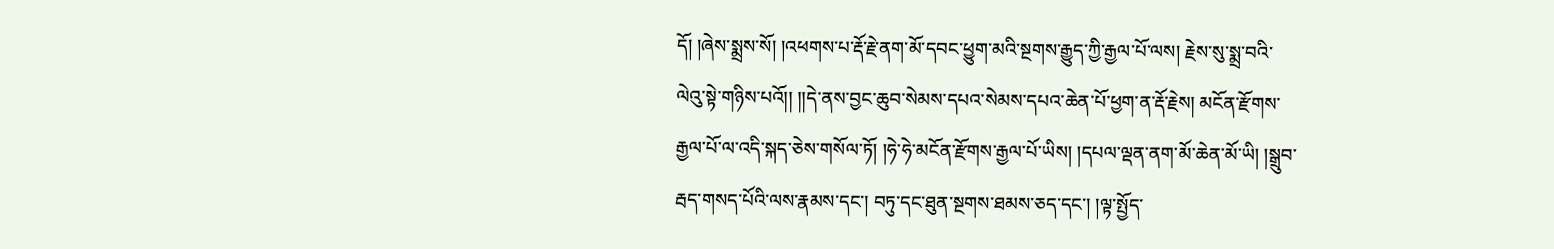དོ། །ཞེས་སྨྲས་སོ། །འཕགས་པ་རྡོ་རྗེ་ནག་མོ་དབང་ཕྱུག་མའི་སྔགས་རྒྱུད་ཀྱི་རྒྱལ་པོ་ལས། རྗེས་སུ་སྨྲ་བའི་ལེའུ་སྟེ་གཉིས་པའོ།། །།དེ་ནས་བྱང་ཆུབ་སེམས་དཔའ་སེམས་དཔའ་ཆེན་པོ་ཕྱག་ན་རྡོ་རྗེས། མངོན་རྫོགས་རྒྱལ་པོ་ལ་འདི་སྐད་ཅེས་གསོལ་ཏོ། །ཧེ་ཧེ་མངོན་རྫོགས་རྒྱལ་པོ་ཡིས། །དཔལ་ལྡན་ནག་མོ་ཆེན་མོ་ཡི། །སྒྲུབ་རྦད་གསད་པོའི་ལས་རྣམས་དང་། བཏུ་དང་ཐུན་སྔགས་ཐམས་ཅད་དང་། །ལྟ་སྤྱོད་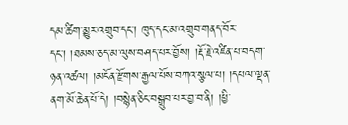དམ་ཚིག་མྱུར་འགྲུབ་དང་། ཁུད་དང་མ་འགྲུབ་གནད་བོར་དང་། །ཐམས་ཅད་མ་ལུས་བཤད་པར་བྱོས། །རྡོ་རྗེ་འཛིན་པ་བདག་ཉན་འཚལ། །མངོན་རྫོགས་རྒྱལ་པོས་བཀའ་སྩལ་པ། །དཔལ་ལྡན་ནག་མོ་ཆེན་པོ་དེ། །བསྙེན་ཅིང་བསྒྲུབ་པར་བྱ་བ་ནི། །ཕྱི་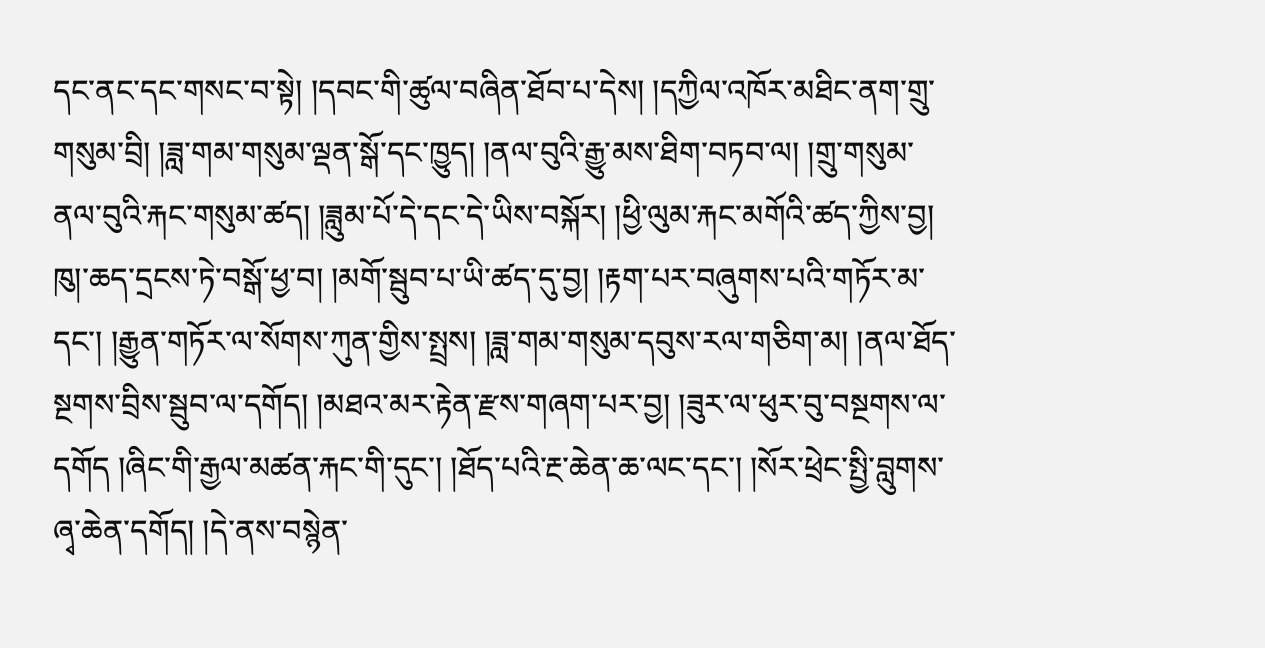དང་ནང་དང་གསང་བ་སྟེ། །དབང་གི་ཚུལ་བཞིན་ཐོབ་པ་དེས། །དཀྱིལ་འཁོར་མཐིང་ནག་གྲུ་གསུམ་བྲི། །ཟླ་གམ་གསུམ་ལྡན་སྒོ་དང་ཁྱུད། །ནལ་བུའི་རྒྱུ་མས་ཐིག་བཏབ་ལ། །གྲུ་གསུམ་ནལ་བུའི་རྐང་གསུམ་ཚད། །ཟླུམ་པོ་དེ་དང་དེ་ཡིས་བསྐོར། །ཕྱི་ལུམ་རྐང་མགོའི་ཚད་ཀྱིས་བྱ། ཁུ།་ཆད་དྲངས་ཏེ་བསྒོ་ཕྱ་བ། །མགོ་སྦུབ་པ་ཡི་ཚད་དུ་བྱ། །རྟག་པར་བཞུགས་པའི་གཏོར་མ་དང་། །རྒྱུན་གཏོར་ལ་སོགས་ཀུན་གྱིས་སྤྲས། །ཟླ་གམ་གསུམ་དབུས་རལ་གཅིག་མ། །ནལ་ཐོད་སྔགས་བྲིས་སྦུབ་ལ་དགོད། །མཐའ་མར་རྟེན་རྫས་གཞག་པར་བྱ། །ཟུར་ལ་ཕུར་བུ་བསྔགས་ལ་དགོད །ཞིང་གི་རྒྱལ་མཚན་རྐང་གི་དུང་། །ཐོད་པའི་རྔ་ཆེན་ཆ་ལང་དང་། །སོར་ཕྲེང་སྤྱི་བླུགས་ཞྭ་ཆེན་དགོད། །དེ་ནས་བསྙེན་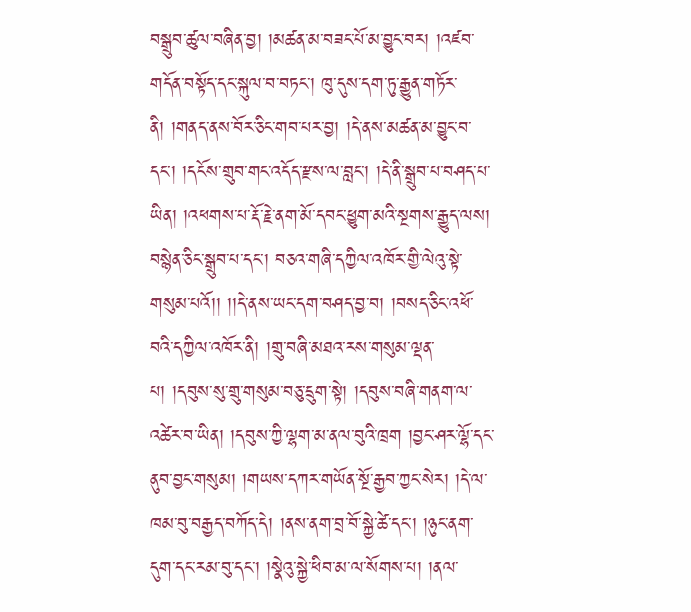བསྒྲུབ་ཚུལ་བཞིན་བྱ། །མཚན་མ་བཟང་པོ་མ་བྱུང་བར། །འཛབ་གདོན་བསྟོད་དང་སྐུལ་བ་བཏང་། ཁུ་དུས་དག་ཏུ་རྒྱུན་གཏོར་ནི། །གནད་ནས་བོར་ཅིང་གབ་པར་བྱ། །དེ་ནས་མཚན་མ་བྱུང་བ་དང་། །དངོས་གྲུབ་གང་འདོད་རྫས་ལ་བླང་། །དེ་ནི་སྒྲུབ་པ་བཤད་པ་ཡིན། །འཕགས་པ་རྡོ་རྗེ་ནག་མོ་དབང་ཕྱུག་མའི་སྔགས་རྒྱུད་ལས། བསྙེན་ཅིང་སྒྲུབ་པ་དང་། བཅའ་གཞི་དཀྱིལ་འཁོར་གྱི་ལེའུ་སྟེ་གསུམ་པའོ།། །།དེ་ནས་ཡང་དག་བཤད་བྱ་བ། །བསད་ཅིང་འཕོ་བའི་དཀྱིལ་འཁོར་ནི། །གྲུ་བཞི་མཐའ་རས་གསུམ་ལྡན་པ། །དབུས་སུ་གྲུ་གསུམ་བཅུ་དྲུག་སྟེ། །དབུས་བཞི་གནག་ལ་འཚེར་བ་ཡིན། །དབུས་ཀྱི་ལྷག་མ་ནལ་བུའི་ཁྲག །བྱང་ཤར་ལྷོ་དང་ནུབ་བྱང་གསུམ། །གཡས་དཀར་གཡོན་སྔོ་རྒྱབ་ཀྱང་སེར། །དེ་ལ་ཁམ་བུ་བརྒྱད་བཀོད་དེ། །ནས་ནག་བྲ་བོ་སྐྱེ་ཚེ་དང་། །ཉུང་ནག་དུག་དང་རམ་བུ་དང་། །སྣེའུ་སྐྱེ་ཕིབ་མ་ལ་སོགས་པ། །ནལ་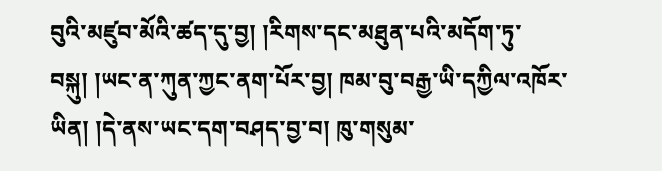བུའི་མཛུབ་མོའི་ཚད་དུ་བྱ། །རིགས་དང་མཐུན་པའི་མདོག་ཏུ་བསྐུ། །ཡང་ན་ཀུན་ཀྱང་ནག་པོར་བྱ། ཁམ་བུ་བརྒྱ་ཡི་དཀྱིལ་འཁོར་ཡིན། །དེ་ནས་ཡང་དག་བཤད་བྱ་བ། ཁུ་གསུམ་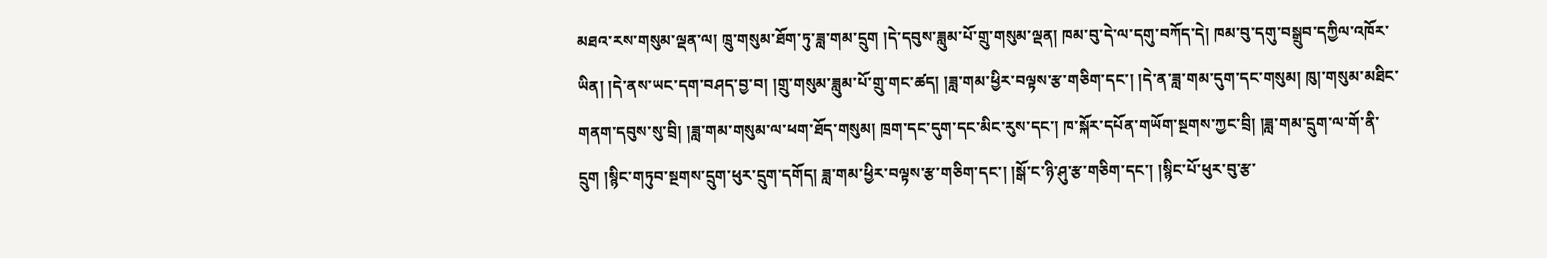མཐའ་རས་གསུམ་ལྡན་ལ། ཁྲུ་གསུམ་ཐོག་ཏུ་ཟླ་གམ་དྲུག །དེ་དབུས་ཟླུམ་པོ་གྲུ་གསུམ་ལྡན། ཁམ་བུ་དེ་ལ་དགུ་བཀོད་དེ། ཁམ་བུ་དགུ་བསྒྲུབ་དཀྱིལ་འཁོར་ཡིན། །དེ་ནས་ཡང་དག་བཤད་བྱ་བ། །གྲུ་གསུམ་ཟླུམ་པོ་གྲུ་གང་ཚད། །ཟླ་གམ་ཕྱིར་བལྟས་རྩ་གཅིག་དང་། །དེ་ན་ཟླ་གམ་དུག་དང་གསུམ། ཁུ།་གསུམ་མཐིང་གནག་དབུས་སུ་བྲི། །ཟླ་གམ་གསུམ་ལ་ཕག་ཐོད་གསུམ། ཁྲག་དང་དུག་དང་མིང་རུས་དང་། ཁ་སྐོར་དཔོན་གཡོག་སྔགས་ཀྱང་བྲི། །ཟླ་གམ་དྲུག་ལ་གོ་ནི་དྲུག །སྙིང་གཏུབ་སྔགས་དྲུག་ཕུར་དྲུག་དགོད། ཟླ་གམ་ཕྱིར་བལྟས་རྩ་གཅིག་དང་། །སྒོ་ང་ཉི་ཤུ་རྩ་གཅིག་དང་། །སྙིང་པོ་ཕུར་བུ་རྩ་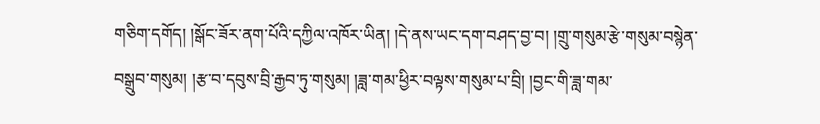གཅིག་དགོད། །སྒོང་ཟོར་ནག་པོའི་དཀྱིལ་འཁོར་ཡིན། །དེ་ནས་ཡང་དག་བཤད་བྱ་བ། །གྲུ་གསུམ་རྩེ་གསུམ་བསྙེན་བསྒྲུབ་གསུམ། །རྩ་བ་དབུས་བྲི་རྒྱབ་ཏུ་གསུམ། །ཟླ་གམ་ཕྱིར་བལྟས་གསུམ་པ་བྲི། །བྱང་གི་ཟླ་གམ་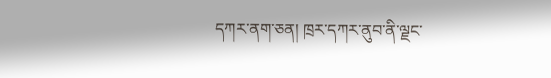དཀར་ནག་ཅན། ཁྲར་དཀར་ནུབ་ནི་ལྗང་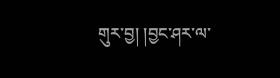གུར་བྱ། །བྱང་ཤར་ལ་